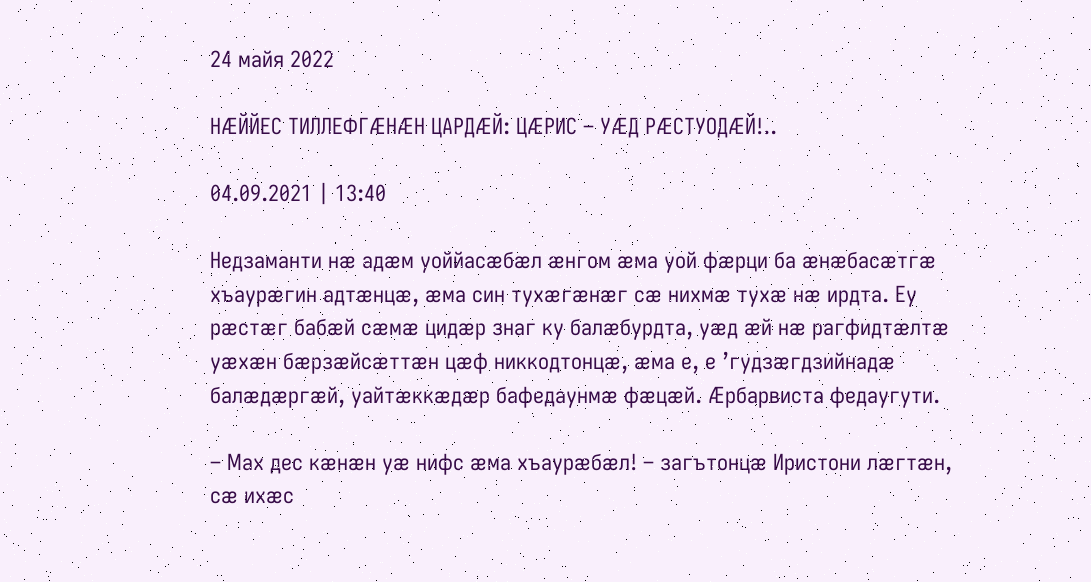24 майя 2022

НÆЙЙЕС ТИЛЛЕФГÆНÆН ЦАРДÆЙ: ЦÆРИС – УÆД РÆСТУОДÆЙ!..

04.09.2021 | 13:40

Недзаманти нæ адæм уоййасæбæл æнгом æма уой фæрци ба æнæбасæтгæ хъаурæгин адтæнцæ, æма син тухæгæнæг сæ нихмæ тухæ нæ ирдта. Еу рæстæг бабæй сæмæ цидæр знаг ку балæбурдта, уæд æй нæ рагфидтæлтæ уæхæн бæрзæйсæттæн цæф никкодтонцæ, æма е, е ’гудзæгдзийнадæ балæдæргæй, уайтæккæдæр бафедаунмæ фæцæй. Æрбарвиста федаугути.

– Мах дес кæнæн уæ нифс æма хъаурæбæл! – загътонцæ Иристони лæгтæн, сæ ихæс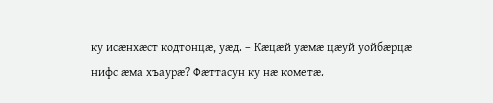ку исæнхæст кодтонцæ, уæд. – Кæцæй уæмæ цæуй уойбæрцæ нифс æма хъаурæ? Фæттасун ку нæ кометæ.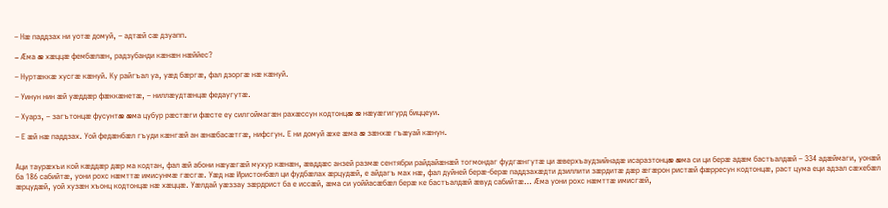– Нæ паддзах ни уотæ домуй, – адтæй сæ дзуапп.

– Æма æ хæццæ фембæлæн, радзубанди кæнæн нæййес?

– Нуртæккæ хусгæ кæнуй. Ку райгъал уа, уæд бæргæ, фал дзоргæ нæ кæнуй.

– Уинун нин æй уæддæр фæккæнетæ, – ниллæудтæнцæ федаугутæ.

– Хуарз, – загътонцæ фусунтæ æма цубур рæстæги фæсте еу силгоймагæн рахæссун кодтонцæ æ нæуæгигурд биццеуи.

– Е æй нæ паддзах. Уой федæнбæл гъуди кæнгæй ан æнæбасæтгæ, нифсгун. Е ни домуй æхе æма æ зæнхæ гъæуай кæнун.


Аци таурæхъи кой кæддæр дæр ма кодтан, фал æй абони нæуæгæй мухур кæнæн, æвддæс анзей размæ сентябри райдайæнæй тогмондаг фудгæнгутæ ци æверхъаудзийнадæ исаразтонцæ æма си ци берæ адæм бастъалдæй – 334 адæймаги, уонæй ба 186 сабийтæ, уони рохс нæмттæ имисунмæ гæсгæ. Уæд нæ Иристонбæл ци фудбæлах æрцудæй, е айдагъ мах нæ, фал дуйней берæ-берæ паддзахæдти дзиллити зæрдитæ дæр æгæрон ристæй фæрресун кодтонцæ, раст цума еци адзал сæхебæл æрцудæй, уой хузæн хъонц кодтонцæ нæ хæццæ. Уæлдай уæззау зæрдрист ба е иссæй, æма си уоййасæбæл берæ ке бастъалдæй æвуд сабийтæ… Æма уони рохс нæмттæ имисгæй,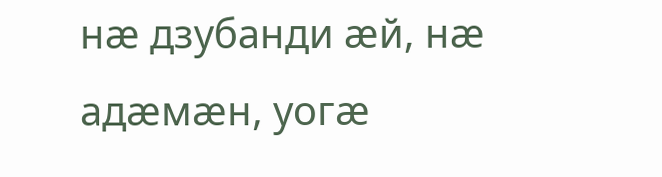нæ дзубанди æй, нæ адæмæн, уогæ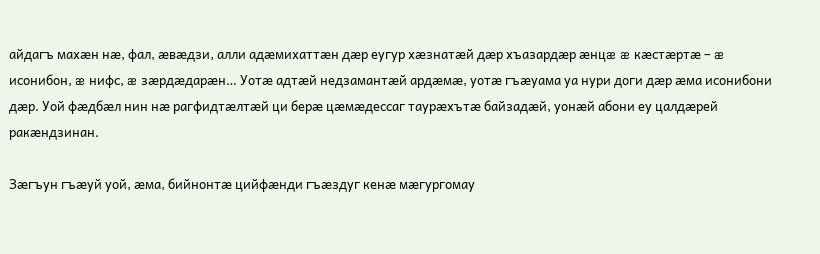айдагъ махæн нæ, фал, æвæдзи, алли адæмихаттæн дæр еугур хæзнатæй дæр хъазардæр æнцæ æ кæстæртæ – æ исонибон, æ нифс, æ зæрдæдарæн… Уотæ адтæй недзамантæй ардæмæ, уотæ гъæуама уа нури доги дæр æма исонибони дæр. Уой фæдбæл нин нæ рагфидтæлтæй ци берæ цæмæдессаг таурæхътæ байзадæй, уонæй абони еу цалдæрей ракæндзинан.

Зæгъун гъæуй уой, æма, бийнонтæ цийфæнди гъæздуг кенæ мæгургомау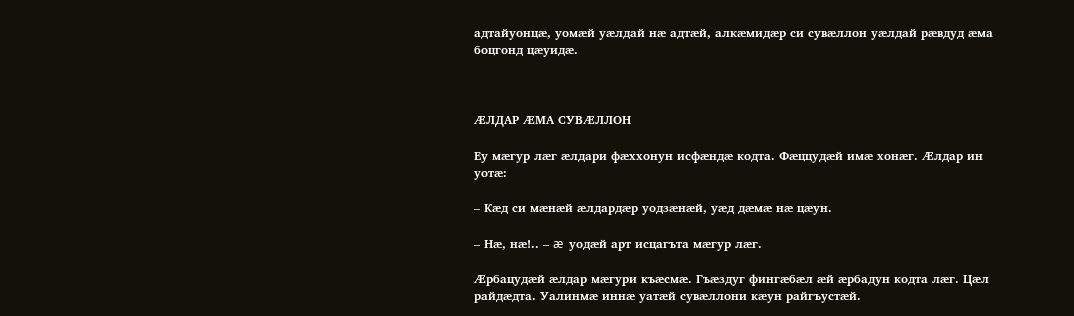адтайуонцæ, уомæй уæлдай нæ адтæй, алкæмидæр си сувæллон уæлдай рæвдуд æма боцгонд цæуидæ.



ÆЛДАР ÆМА СУВÆЛЛОН

Еу мæгур лæг æлдари фæххонун исфæндæ кодта. Фæццудæй имæ хонæг. Æлдар ин уотæ:

– Кæд си мæнæй æлдардæр уодзæнæй, уæд дæмæ нæ цæун.

– Нæ, нæ!.. – æ  уодæй арт исцагъта мæгур лæг.

Æрбацудæй æлдар мæгури къæсмæ. Гъæздуг фингæбæл æй æрбадун кодта лæг. Цæл райдæдта. Уалинмæ иннæ уатæй сувæллони кæун райгъустæй.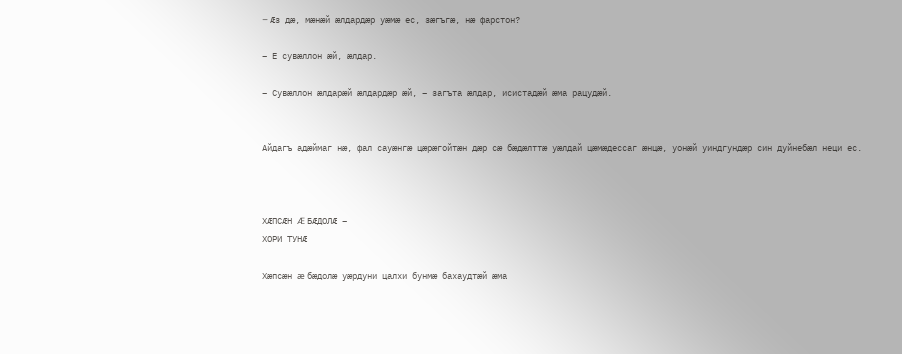– Æз дæ, мæнæй æлдардæр уæмæ ес, зæгъгæ, нæ фарстон?

– Е сувæллон æй, æлдар.

– Сувæллон æлдарæй æлдардæр æй, – загъта æлдар, исистадæй æма рацудæй.


Айдагъ адæймаг нæ, фал сауæнгæ цæрæгойтæн дæр сæ бæдæлттæ уæлдай цæмæдессаг æнцæ, уонæй уиндгундæр син дуйнебæл неци ес.



ХÆПСÆН Æ БÆДОЛÆ –
ХОРИ ТУНÆ

Хæпсæн æ бæдолæ уæрдуни цалхи бунмæ бахаудтæй æма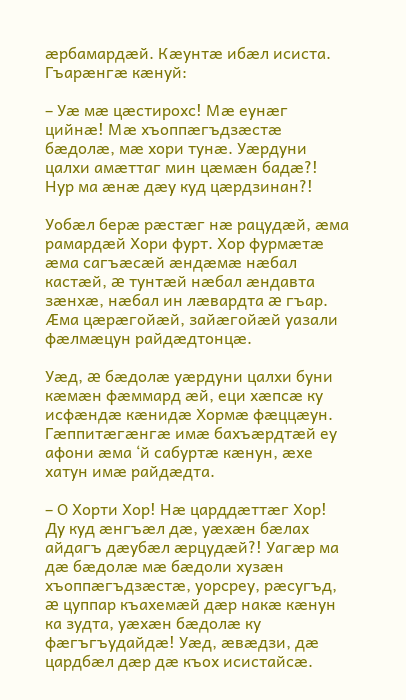æрбамардæй. Кæунтæ ибæл исиста. Гъарæнгæ кæнуй:

– Уæ мæ цæстирохс! Мæ еунæг цийнæ! Мæ хъоппæгъдзæстæ бæдолæ, мæ хори тунæ. Уæрдуни цалхи амæттаг мин цæмæн бадæ?! Нур ма æнæ дæу куд цæрдзинан?!

Уобæл берæ рæстæг нæ рацудæй, æма рамардæй Хори фурт. Хор фурмæтæ æма сагъæсæй æндæмæ нæбал кастæй, æ тунтæй нæбал æндавта зæнхæ, нæбал ин лæвардта æ гъар. Æма цæрæгойæй, зайæгойæй уазали фæлмæцун райдæдтонцæ.

Уæд, æ бæдолæ уæрдуни цалхи буни кæмæн фæммард æй, еци хæпсæ ку исфæндæ кæнидæ Хормæ фæццæун. Гæппитæгæнгæ имæ бахъæрдтæй еу афони æма ‘й сабуртæ кæнун, æхе хатун имæ райдæдта.

– О Хорти Хор! Нæ царддæттæг Хор! Ду куд æнгъæл дæ, уæхæн бæлах айдагъ дæубæл æрцудæй?! Уагæр ма дæ бæдолæ мæ бæдоли хузæн хъоппæгъдзæстæ, уорсреу, рæсугъд, æ цуппар къахемæй дæр накæ кæнун ка зудта, уæхæн бæдолæ ку фæгъгъудайдæ! Уæд, æвæдзи, дæ цардбæл дæр дæ къох исистайсæ.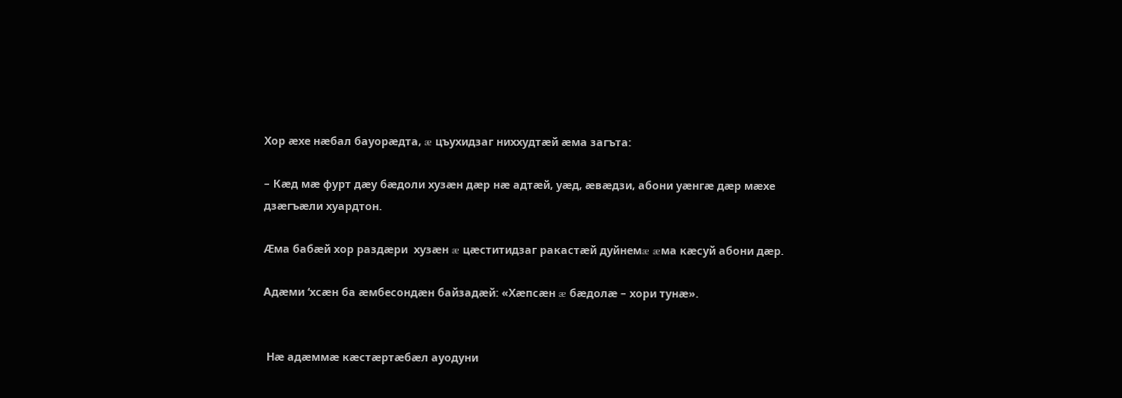Хор æхе нæбал бауорæдта, æ цъухидзаг ниххудтæй æма загъта:

– Кæд мæ фурт дæу бæдоли хузæн дæр нæ адтæй, уæд, æвæдзи, абони уæнгæ дæр мæхе дзæгъæли хуардтон.

Æма бабæй хор раздæри  хузæн æ цæститидзаг ракастæй дуйнемæ æма кæсуй абони дæр.

Адæми ‘хсæн ба æмбесондæн байзадæй: «Хæпсæн æ бæдолæ – хори тунæ».


 Нæ адæммæ кæстæртæбæл ауодуни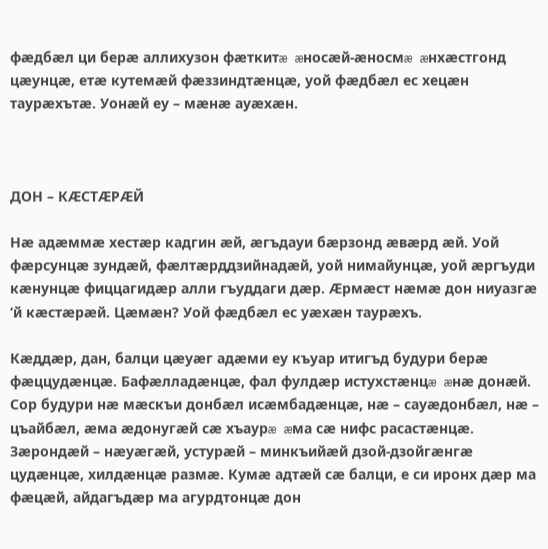фæдбæл ци берæ аллихузон фæткитæ æносæй-æносмæ æнхæстгонд цæунцæ, етæ кутемæй фæззиндтæнцæ, уой фæдбæл ес хецæн таурæхътæ. Уонæй еу – мæнæ ауæхæн.



ДОН – КÆСТÆРÆЙ

Нæ адæммæ хестæр кадгин æй, æгъдауи бæрзонд æвæрд æй. Уой фæрсунцæ зундæй, фæлтæрддзийнадæй, уой нимайунцæ, уой æргъуди кæнунцæ фиццагидæр алли гъуддаги дæр. Æрмæст нæмæ дон ниуазгæ ‘й кæстæрæй. Цæмæн? Уой фæдбæл ес уæхæн таурæхъ.

Кæддæр, дан, балци цæуæг адæми еу къуар итигъд будури берæ фæццудæнцæ. Бафæлладæнцæ, фал фулдæр истухстæнцæ æнæ донæй. Сор будури нæ мæскъи донбæл исæмбадæнцæ, нæ – сауæдонбæл, нæ – цъайбæл, æма æдонугæй сæ хъаурæ æма сæ нифс расастæнцæ. Зæрондæй – нæуæгæй, устурæй – минкъийæй дзой-дзойгæнгæ цудæнцæ, хилдæнцæ размæ. Кумæ адтæй сæ балци, е си иронх дæр ма фæцæй, айдагъдæр ма агурдтонцæ дон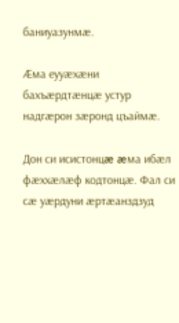баниуазунмæ.

Æма еууæхæни бахъæрдтæнцæ устур надгæрон зæронд цъаймæ.

Дон си исистонцæ æма ибæл фæххæлæф кодтонцæ. Фал си сæ уæрдуни æртæанздзуд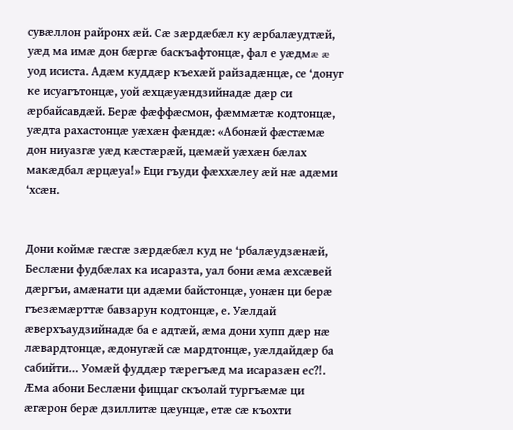сувæллон райронх æй. Сæ зæрдæбæл ку æрбалæудтæй, уæд ма имæ дон бæргæ баскъафтонцæ, фал е уæдмæ æ уод исиста. Адæм куддæр къехæй райзадæнцæ, се ‘донуг ке исуагътонцæ, уой æхцæуæндзийнадæ дæр си æрбайсавдæй. Берæ фæффæсмон, фæммæтæ кодтонцæ, уæдта рахастонцæ уæхæн фæндæ: «Абонæй фæстæмæ дон ниуазгæ уæд кæстæрæй, цæмæй уæхæн бæлах макæдбал æрцæуа!» Еци гъуди фæххæлеу æй нæ адæми ‘хсæн.


Дони коймæ гæсгæ зæрдæбæл куд не ‘рбалæудзæнæй, Беслæни фудбæлах ка исаразта, уал бони æма æхсæвей дæргъи, амæнати ци адæми байстонцæ, уонæн ци берæ гъезæмæрттæ бавзарун кодтонцæ, е. Уæлдай æверхъаудзийнадæ ба е адтæй, æма дони хупп дæр нæ лæвардтонцæ, æдонугæй сæ мардтонцæ, уæлдайдæр ба сабийти… Уомæй фуддæр тæрегъæд ма исаразæн ес?!. Æма абони Беслæни фиццаг скъолай тургъæмæ ци æгæрон берæ дзиллитæ цæунцæ, етæ сæ къохти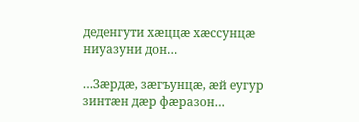деденгути хæццæ хæссунцæ ниуазуни дон…

…Зæрдæ, зæгъунцæ, æй еугур зинтæн дæр фæразон…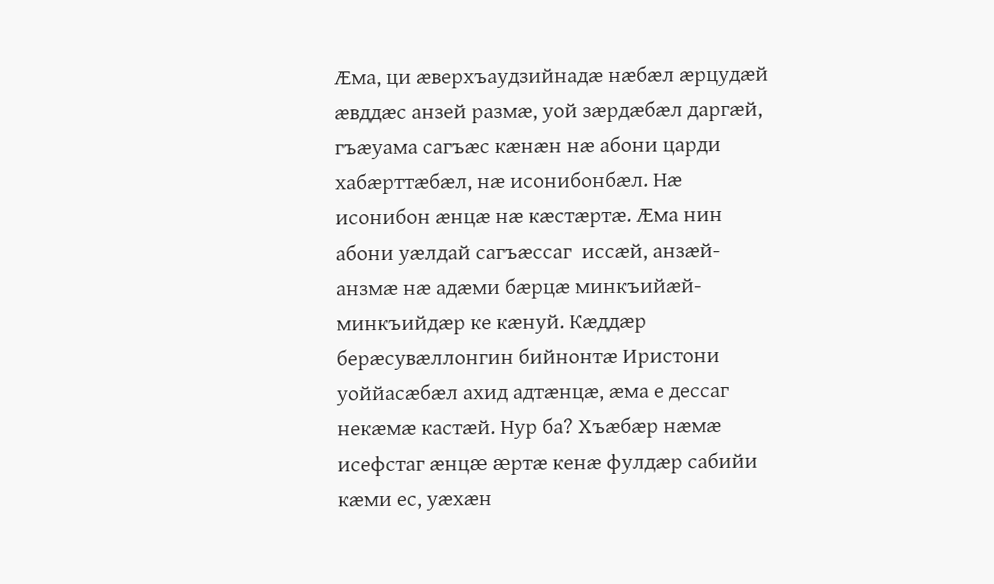Æма, ци æверхъаудзийнадæ нæбæл æрцудæй æвддæс анзей размæ, уой зæрдæбæл даргæй, гъæуама сагъæс кæнæн нæ абони царди хабæрттæбæл, нæ исонибонбæл. Нæ исонибон æнцæ нæ кæстæртæ. Æма нин абони уæлдай сагъæссаг  иссæй, анзæй-анзмæ нæ адæми бæрцæ минкъийæй-минкъийдæр ке кæнуй. Кæддæр берæсувæллонгин бийнонтæ Иристони уоййасæбæл ахид адтæнцæ, æма е дессаг некæмæ кастæй. Нур ба? Хъæбæр нæмæ исефстаг æнцæ æртæ кенæ фулдæр сабийи кæми ес, уæхæн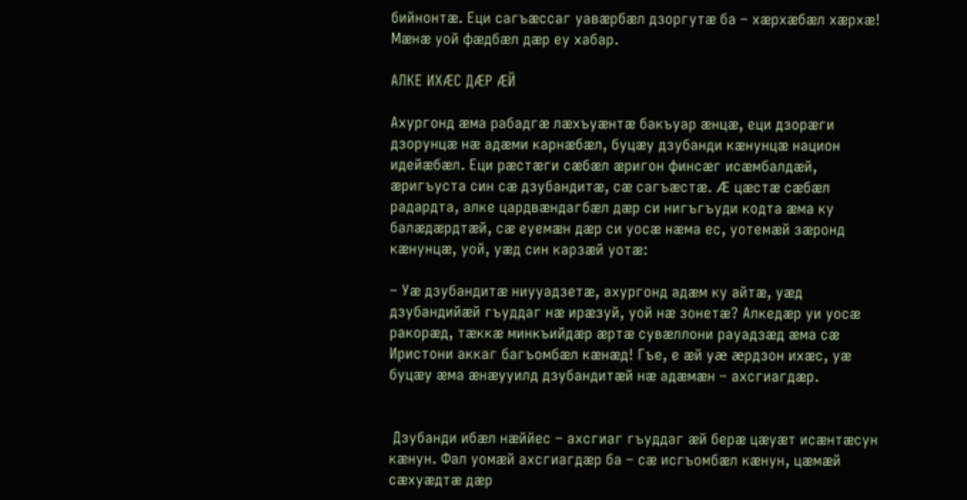бийнонтæ. Еци сагъæссаг уавæрбæл дзоргутæ ба – хæрхæбæл хæрхæ! Мæнæ уой фæдбæл дæр еу хабар.

АЛКЕ ИХÆС ДÆР ÆЙ

Ахургонд æма рабадгæ лæхъуæнтæ бакъуар æнцæ, еци дзорæги дзорунцæ нæ адæми карнæбæл, буцæу дзубанди кæнунцæ национ идейæбæл. Еци рæстæги сæбæл æригон финсæг исæмбалдæй, æригъуста син сæ дзубандитæ, сæ сагъæстæ. Æ цæстæ сæбæл радардта, алке цардвæндагбæл дæр си нигъгъуди кодта æма ку балæдæрдтæй, сæ еуемæн дæр си уосæ нæма ес, уотемæй зæронд кæнунцæ, уой, уæд син карзæй уотæ:

– Уæ дзубандитæ ниууадзетæ, ахургонд адæм ку айтæ, уæд  дзубандийæй гъуддаг нæ ирæзуй, уой нæ зонетæ? Алкедæр уи уосæ ракорæд, тæккæ минкъийдæр æртæ сувæллони рауадзæд æма сæ Иристони аккаг багъомбæл кæнæд! Гъе, е æй уæ æрдзон ихæс, уæ буцæу æма æнæууилд дзубандитæй нæ адæмæн – ахсгиагдæр.


 Дзубанди ибæл нæййес – ахсгиаг гъуддаг æй берæ цæуæт исæнтæсун кæнун. Фал уомæй ахсгиагдæр ба – сæ исгъомбæл кæнун, цæмæй сæхуæдтæ дæр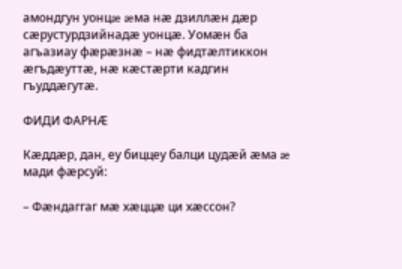амондгун уонцæ æма нæ дзиллæн дæр сæрустурдзийнадæ уонцæ. Уомæн ба агъазиау фæрæзнæ – нæ фидтæлтиккон æгъдæуттæ, нæ кæстæрти кадгин гъуддæгутæ.

ФИДИ ФАРНÆ

Кæддæр, дан, еу биццеу балци цудæй æма æ мади фæрсуй:

– Фæндаггаг мæ хæццæ ци хæссон?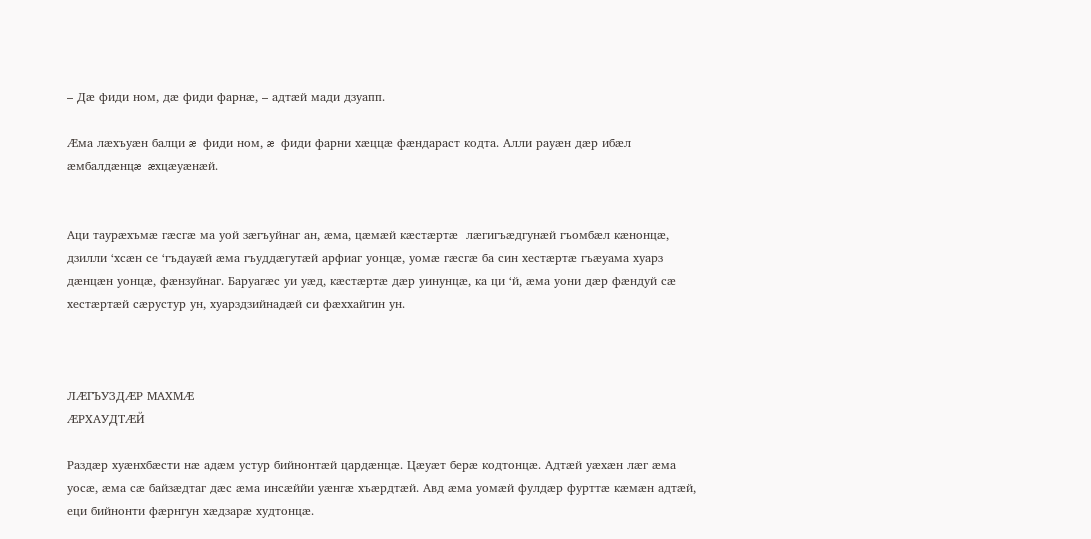– Дæ фиди ном, дæ фиди фарнæ, – адтæй мади дзуапп.

Æма лæхъуæн балци æ фиди ном, æ фиди фарни хæццæ фæндараст кодта. Алли рауæн дæр ибæл æмбалдæнцæ æхцæуæнæй.


Аци таурæхъмæ гæсгæ ма уой зæгъуйнаг ан, æма, цæмæй кæстæртæ  лæгигъæдгунæй гъомбæл кæнонцæ, дзилли ‘хсæн се ‘гъдауæй æма гъуддæгутæй арфиаг уонцæ, уомæ гæсгæ ба син хестæртæ гъæуама хуарз дæнцæн уонцæ, фæнзуйнаг. Баруагæс уи уæд, кæстæртæ дæр уинунцæ, ка ци ‘й, æма уони дæр фæндуй сæ хестæртæй сæрустур ун, хуарздзийнадæй си фæххайгин ун.



ЛÆГЪУЗДÆР МАХМÆ
ÆРХАУДТÆЙ

Раздæр хуæнхбæсти нæ адæм устур бийнонтæй цардæнцæ. Цæуæт берæ кодтонцæ. Адтæй уæхæн лæг æма уосæ, æма сæ байзæдтаг дæс æма инсæййи уæнгæ хъæрдтæй. Авд æма уомæй фулдæр фурттæ кæмæн адтæй, еци бийнонти фæрнгун хæдзарæ худтонцæ.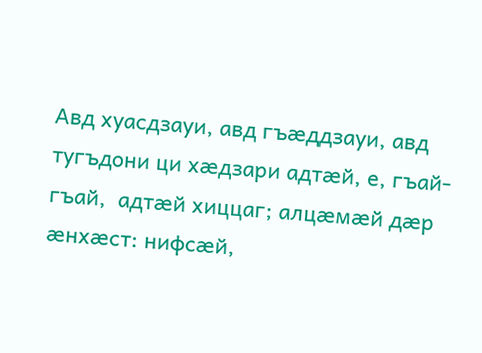Авд хуасдзауи, авд гъæддзауи, авд тугъдони ци хæдзари адтæй, е, гъай-гъай,  адтæй хиццаг; алцæмæй дæр æнхæст: нифсæй,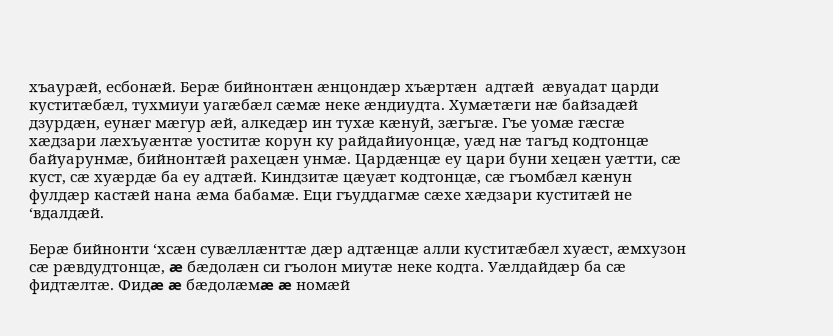хъаурæй, есбонæй. Берæ бийнонтæн æнцондæр хъæртæн  адтæй  æвуадат царди куститæбæл, тухмиуи уагæбæл сæмæ неке æндиудта. Хумæтæги нæ байзадæй дзурдæн, еунæг мæгур æй, алкедæр ин тухæ кæнуй, зæгъгæ. Гъе уомæ гæсгæ хæдзари лæхъуæнтæ уоститæ корун ку райдайиуонцæ, уæд нæ тагъд кодтонцæ байуарунмæ, бийнонтæй рахецæн унмæ. Цардæнцæ еу цари буни хецæн уæтти, сæ куст, сæ хуæрдæ ба еу адтæй. Киндзитæ цæуæт кодтонцæ, сæ гъомбæл кæнун фулдæр кастæй нана æма бабамæ. Еци гъуддагмæ сæхе хæдзари куститæй не ‘вдалдæй.

Берæ бийнонти ‘хсæн сувæллæнттæ дæр адтæнцæ алли куститæбæл хуæст, æмхузон сæ рæвдудтонцæ, æ бæдолæн си гъолон миутæ неке кодта. Уæлдайдæр ба сæ фидтæлтæ. Фидæ æ бæдолæмæ æ номæй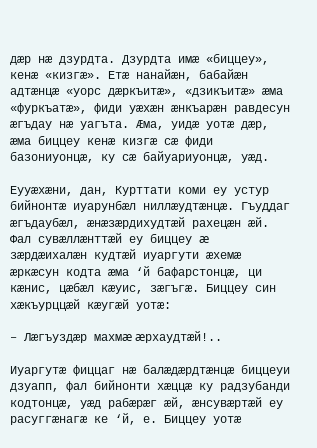дæр нæ дзурдта. Дзурдта имæ «биццеу», кенæ «кизгæ». Етæ нанайæн, бабайæн адтæнцæ «уорс дæркъитæ», «дзикъитæ» æма «фуркъатæ», фиди уæхæн æнкъарæн равдесун æгъдау нæ уагъта. Æма, уидæ уотæ дæр, æма биццеу кенæ кизгæ сæ фиди базониуонцæ, ку сæ байуариуонцæ, уæд.

Еууæхæни, дан, Курттати коми еу устур бийнонтæ иуарунбæл ниллæудтæнцæ. Гъуддаг æгъдаубæл, æнæзæрдихудтæй рахецæн æй. Фал сувæллæнттæй еу биццеу æ зæрдæихалæн кудтæй иуаргути æхемæ æркæсун кодта æма ‘й бафарстонцæ, ци кæнис, цæбæл кæуис, зæгъгæ. Биццеу син хæкъурццæй кæугæй уотæ:

– Лæгъуздæр махмæ æрхаудтæй!..

Иуаргутæ фиццаг нæ балæдæрдтæнцæ биццеуи дзуапп, фал бийнонти хæццæ ку радзубанди кодтонцæ, уæд рабæрæг æй, æнсувæртæй еу расуггæнагæ ке ‘й, е. Биццеу уотæ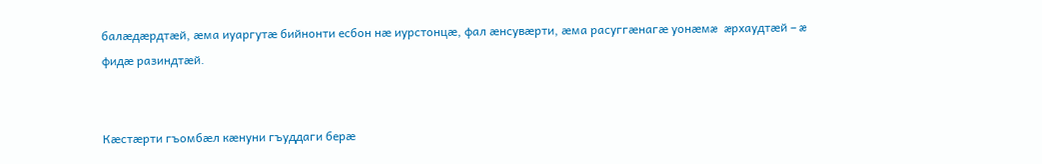балæдæрдтæй, æма иуаргутæ бийнонти есбон нæ иурстонцæ, фал æнсувæрти, æма расуггæнагæ уонæмæ æрхаудтæй – æ фидæ разиндтæй.


Кæстæрти гъомбæл кæнуни гъуддаги берæ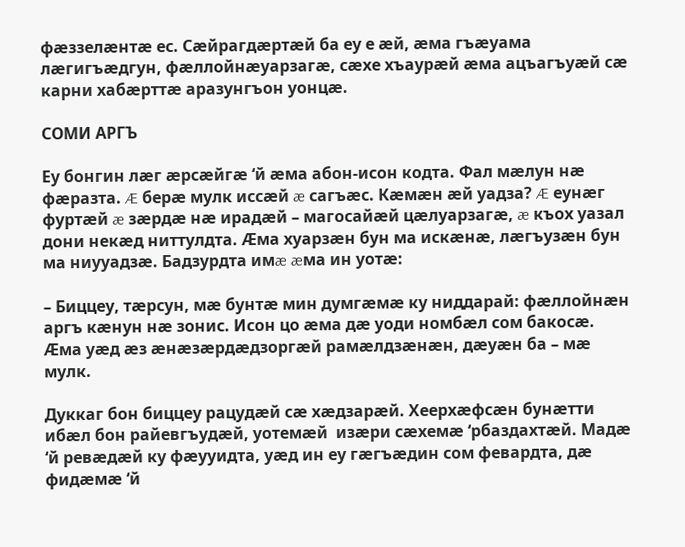фæззелæнтæ ес. Сæйрагдæртæй ба еу е æй, æма гъæуама лæгигъæдгун, фæллойнæуарзагæ, сæхе хъаурæй æма ацъагъуæй сæ карни хабæрттæ аразунгъон уонцæ.

СОМИ АРГЪ

Еу бонгин лæг æрсæйгæ ‘й æма абон-исон кодта. Фал мæлун нæ фæразта. Æ берæ мулк иссæй æ сагъæс. Кæмæн æй уадза? Æ еунæг фуртæй æ зæрдæ нæ ирадæй – магосайæй цæлуарзагæ, æ къох уазал дони некæд ниттулдта. Æма хуарзæн бун ма искæнæ, лæгъузæн бун ма ниууадзæ. Бадзурдта имæ æма ин уотæ:

– Биццеу, тæрсун, мæ бунтæ мин думгæмæ ку ниддарай: фæллойнæн аргъ кæнун нæ зонис. Исон цо æма дæ уоди номбæл сом бакосæ. Æма уæд æз æнæзæрдæдзоргæй рамæлдзæнæн, дæуæн ба – мæ мулк.

Дуккаг бон биццеу рацудæй сæ хæдзарæй. Хеерхæфсæн бунæтти ибæл бон райевгъудæй, уотемæй  изæри сæхемæ ‘рбаздахтæй. Мадæ ‘й ревæдæй ку фæууидта, уæд ин еу гæгъæдин сом февардта, дæ фидæмæ ‘й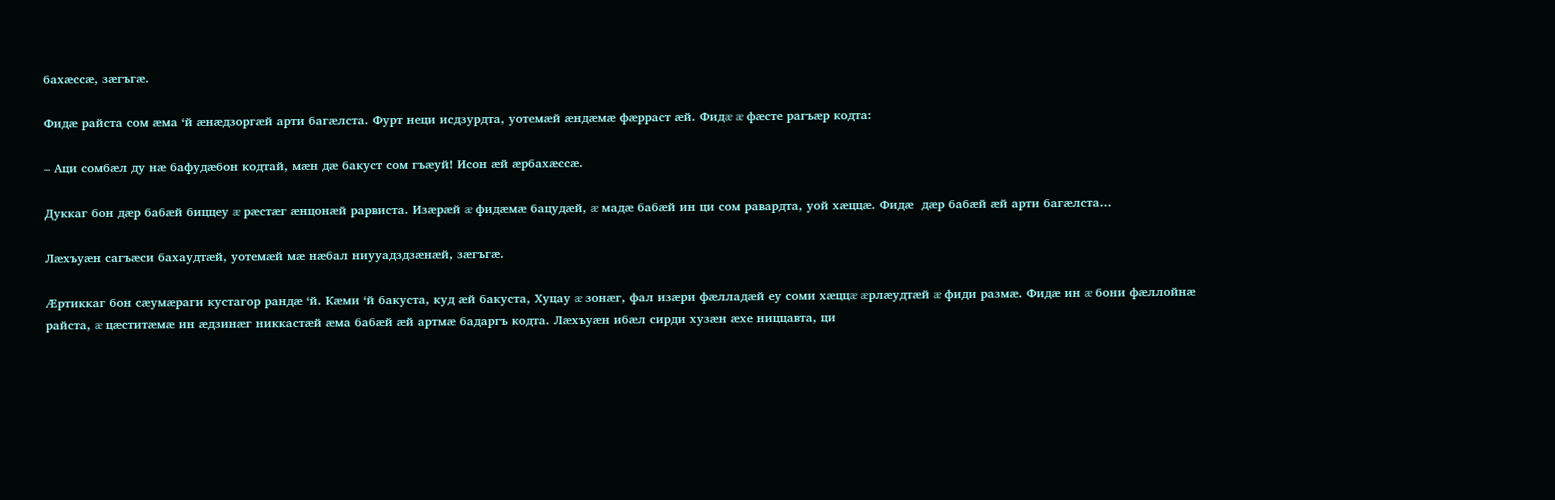бахæссæ, зæгъгæ.

Фидæ райста сом æма ‘й æнæдзоргæй арти багæлста. Фурт неци исдзурдта, уотемæй æндæмæ фæрраст æй. Фидæ æ фæсте рагъæр кодта:

– Аци сомбæл ду нæ бафудæбон кодтай, мæн дæ бакуст сом гъæуй! Исон æй æрбахæссæ.

Дуккаг бон дæр бабæй биццеу æ рæстæг æнцонæй рарвиста. Изæрæй æ фидæмæ бацудæй, æ мадæ бабæй ин ци сом равардта, уой хæццæ. Фидæ  дæр бабæй æй арти багæлста…

Лæхъуæн сагъæси бахаудтæй, уотемæй мæ нæбал ниууадздзæнæй, зæгъгæ.

Æртиккаг бон сæумæраги кустагор рандæ ‘й. Кæми ‘й бакуста, куд æй бакуста, Хуцау æ зонæг, фал изæри фæлладæй еу соми хæццæ æрлæудтæй æ фиди размæ. Фидæ ин æ бони фæллойнæ райста, æ цæститæмæ ин æдзинæг никкастæй æма бабæй æй артмæ бадаргъ кодта. Лæхъуæн ибæл сирди хузæн æхе ниццавта, ци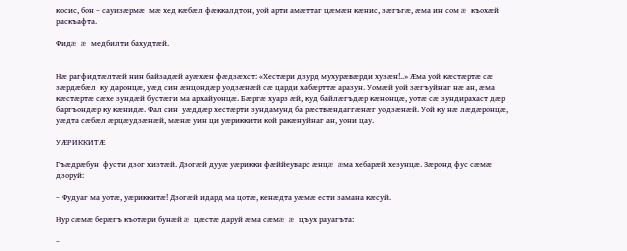косис, бон – сауизæрмæ  мæ хед кæбæл фæккалдтон, уой арти амæттаг цæмæн кæнис, зæгъгæ, æма ин сом æ къохæй раскъафта.

Фидæ æ медбилти бахудтæй.


Нæ рагфидтæлтæй нин байзадæй ауæхæн фæдзæхст: «Хестæри дзурд мухурæвæрди хузæн!..» Æма уой кæстæртæ сæ зæрдæбæл  ку даронцæ, уæд син æнцондæр уодзæнæй сæ царди хабæрттæ аразун. Уомæй уой зæгъуйнаг нæ ан, æма кæстæртæ сæхе зундæй бустæги ма архайуонцæ. Бæргæ хуарз æй, куд байлæгъдæр кæнонцæ, уотæ сæ зундирахаст дæр баргъондæр ку кæнидæ. Фал син  уæддæр хестæрти зундамунд ба рæствæндаггæнæг уодзæнæй. Уой ку нæ лæдæронцæ, уæдта сæбæл æрцæудзæнæй, мæнæ уин ци уæриккити кой ракæнуйнаг ан, уони цау.

УÆРИККИТÆ

Гъæдрæбун  фусти дзог хизтæй. Дзогæй дууæ уæрикки фæййеуварс æнцæ æма хебарæй хезунцæ. Зæронд фус сæмæ дзоруй:

– Фудуаг ма уотæ, уæриккитæ! Дзогæй идард ма цотæ, кенæдта уæмæ ести замана кæсуй.

Нур сæмæ берæгъ къотæри бунæй æ цæстæ даруй æма сæмæ æ цъух рауагъта:

–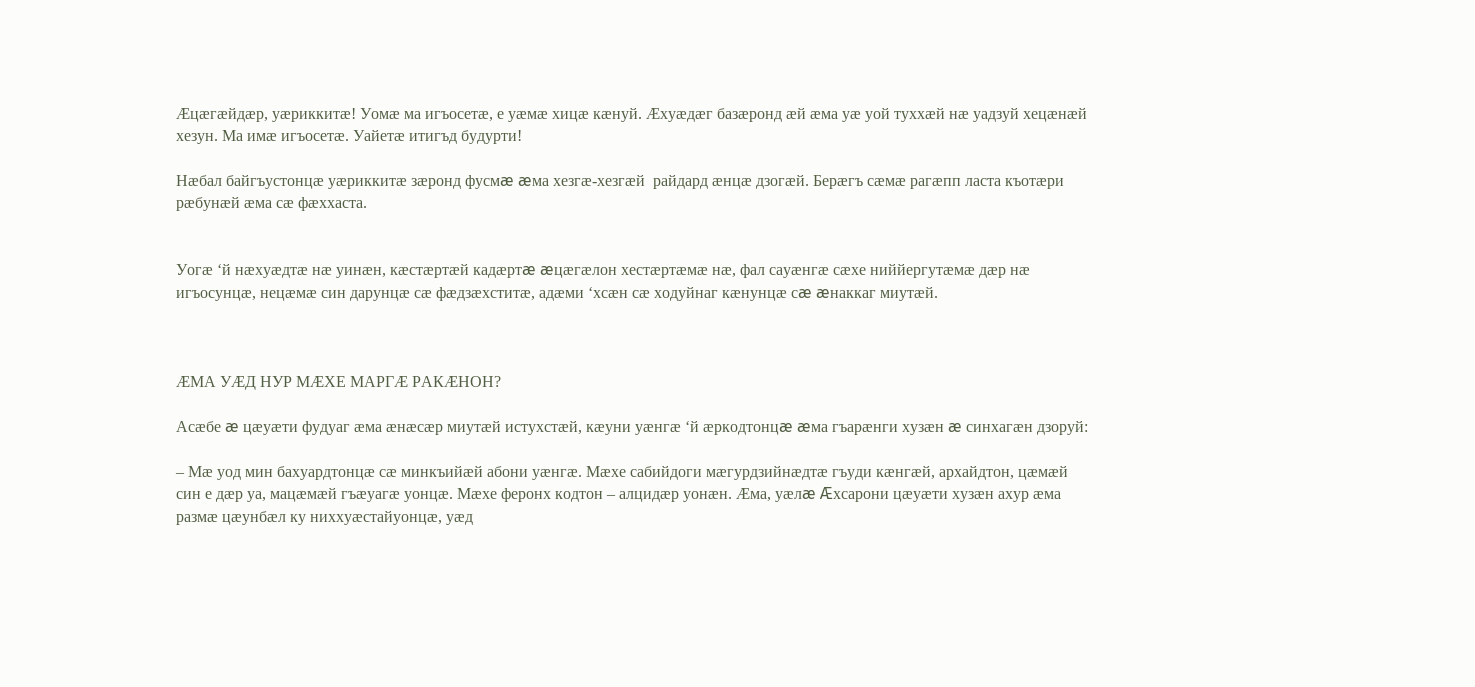Æцæгæйдæр, уæриккитæ! Уомæ ма игъосетæ, е уæмæ хицæ кæнуй. Æхуæдæг базæронд æй æма уæ уой туххæй нæ уадзуй хецæнæй хезун. Ма имæ игъосетæ. Уайетæ итигъд будурти!

Нæбал байгъустонцæ уæриккитæ зæронд фусмæ æма хезгæ-хезгæй  райдард æнцæ дзогæй. Берæгъ сæмæ рагæпп ласта къотæри рæбунæй æма сæ фæххаста.


Уогæ ‘й нæхуæдтæ нæ уинæн, кæстæртæй кадæртæ æцæгæлон хестæртæмæ нæ, фал сауæнгæ сæхе ниййергутæмæ дæр нæ игъосунцæ, нецæмæ син дарунцæ сæ фæдзæхститæ, адæми ‘хсæн сæ ходуйнаг кæнунцæ сæ æнаккаг миутæй.



ÆМА УÆД НУР МÆХЕ МАРГÆ РАКÆНОН?

Асæбе æ цæуæти фудуаг æма æнæсæр миутæй истухстæй, кæуни уæнгæ ‘й æркодтонцæ æма гъарæнги хузæн æ синхагæн дзоруй:

– Мæ уод мин бахуардтонцæ сæ минкъийæй абони уæнгæ. Мæхе сабийдоги мæгурдзийнæдтæ гъуди кæнгæй, архайдтон, цæмæй син е дæр уа, мацæмæй гъæуагæ уонцæ. Мæхе феронх кодтон – алцидæр уонæн. Æма, уæлæ Æхсарони цæуæти хузæн ахур æма размæ цæунбæл ку ниххуæстайуонцæ, уæд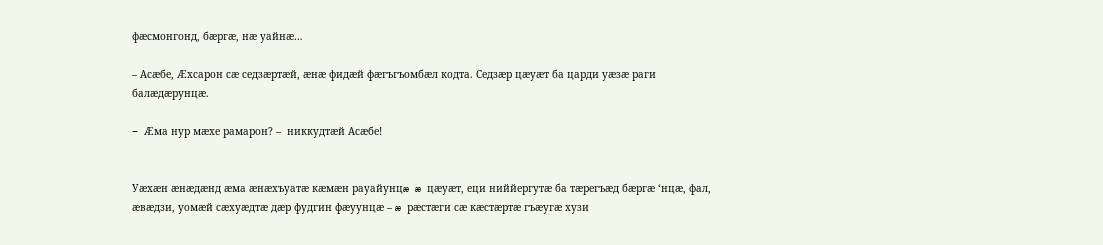фæсмонгонд, бæргæ, нæ уайнæ…

– Асæбе, Æхсарон сæ седзæртæй, æнæ фидæй фæгъгъомбæл кодта. Седзæр цæуæт ба царди уæзæ раги балæдæрунцæ.

– Æма нур мæхе рамарон? –  никкудтæй Асæбе!


Уæхæн æнæдæнд æма æнæхъуатæ кæмæн рауайунцæ æ цæуæт, еци ниййергутæ ба тæрегъæд бæргæ ‘нцæ, фал, æвæдзи, уомæй сæхуæдтæ дæр фудгин фæуунцæ – æ рæстæги сæ кæстæртæ гъæугæ хузи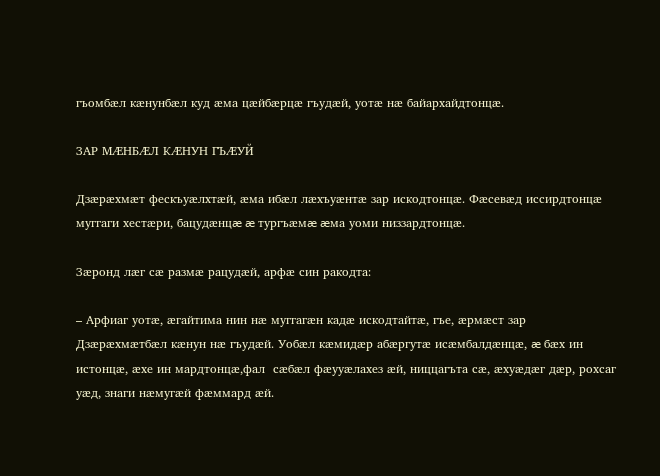гъомбæл кæнунбæл куд æма цæйбæрцæ гъудæй, уотæ нæ байархайдтонцæ.

ЗАР МÆНБÆЛ КÆНУН ГЪÆУЙ

Дзæрæхмæт фескъуæлхтæй, æма ибæл лæхъуæнтæ зар искодтонцæ. Фæсевæд иссирдтонцæ муггаги хестæри, бацудæнцæ æ тургъæмæ æма уоми низзардтонцæ.

Зæронд лæг сæ размæ рацудæй, арфæ син ракодта:

– Арфиаг уотæ, æгайтима нин нæ муггагæн кадæ искодтайтæ, гъе, æрмæст зар Дзæрæхмæтбæл кæнун нæ гъудæй. Уобæл кæмидæр абæргутæ исæмбалдæнцæ, æ бæх ин истонцæ, æхе ин мардтонцæ,фал  сæбæл фæууæлахез æй, ниццагъта сæ, æхуæдæг дæр, рохсаг уæд, знаги нæмугæй фæммард æй.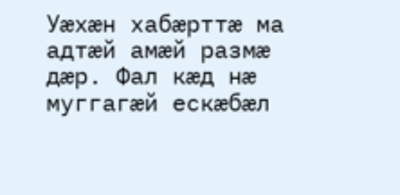Уæхæн хабæрттæ ма адтæй амæй размæ дæр. Фал кæд нæ муггагæй ескæбæл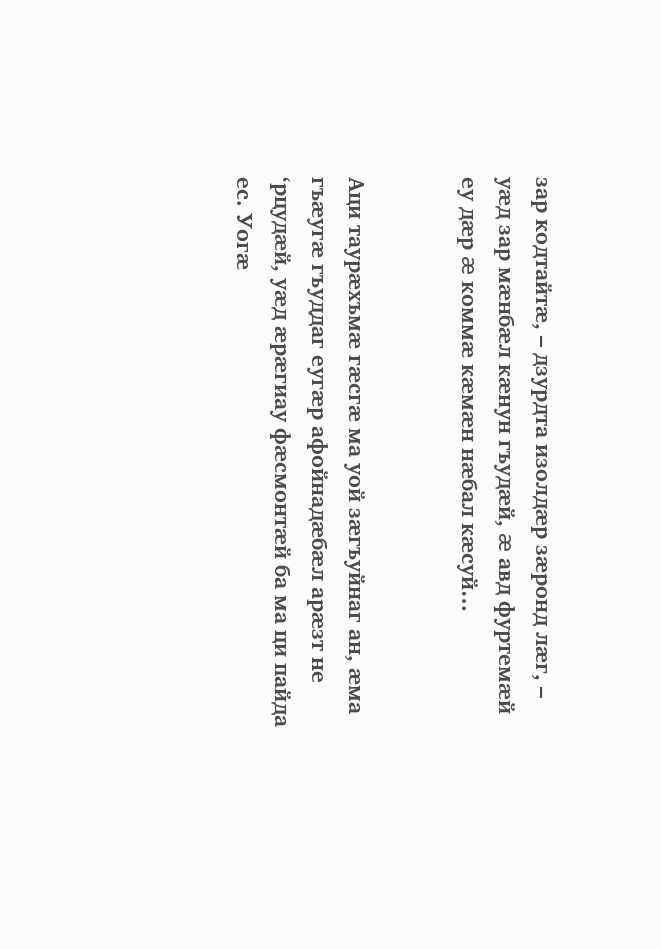зар кодтайтæ, – дзурдта изолдæр зæронд лæг, – уæд зар мæнбæл кæнун гъудæй, æ авд фуртемæй еу дæр æ коммæ кæмæн нæбал кæсуй…


Аци таурæхъмæ гæсгæ ма уой зæгъуйнаг ан, æма гъæугæ гъуддаг еугæр афойнадæбæл арæзт не ‘рцудæй, уæд æрæгиау фæсмонтæй ба ма ци пайда ес. Уогæ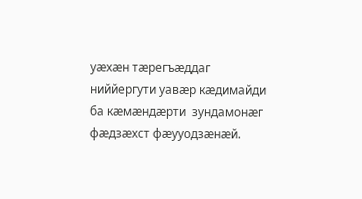уæхæн тæрегъæддаг ниййергути уавæр кæдимайди ба кæмæндæрти  зундамонæг фæдзæхст фæууодзæнæй.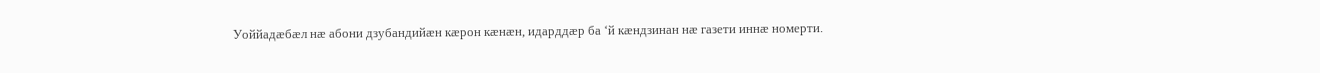Уоййадæбæл нæ абони дзубандийæн кæрон кæнæн, идарддæр ба ‘й кæндзинан нæ газети иннæ номерти.